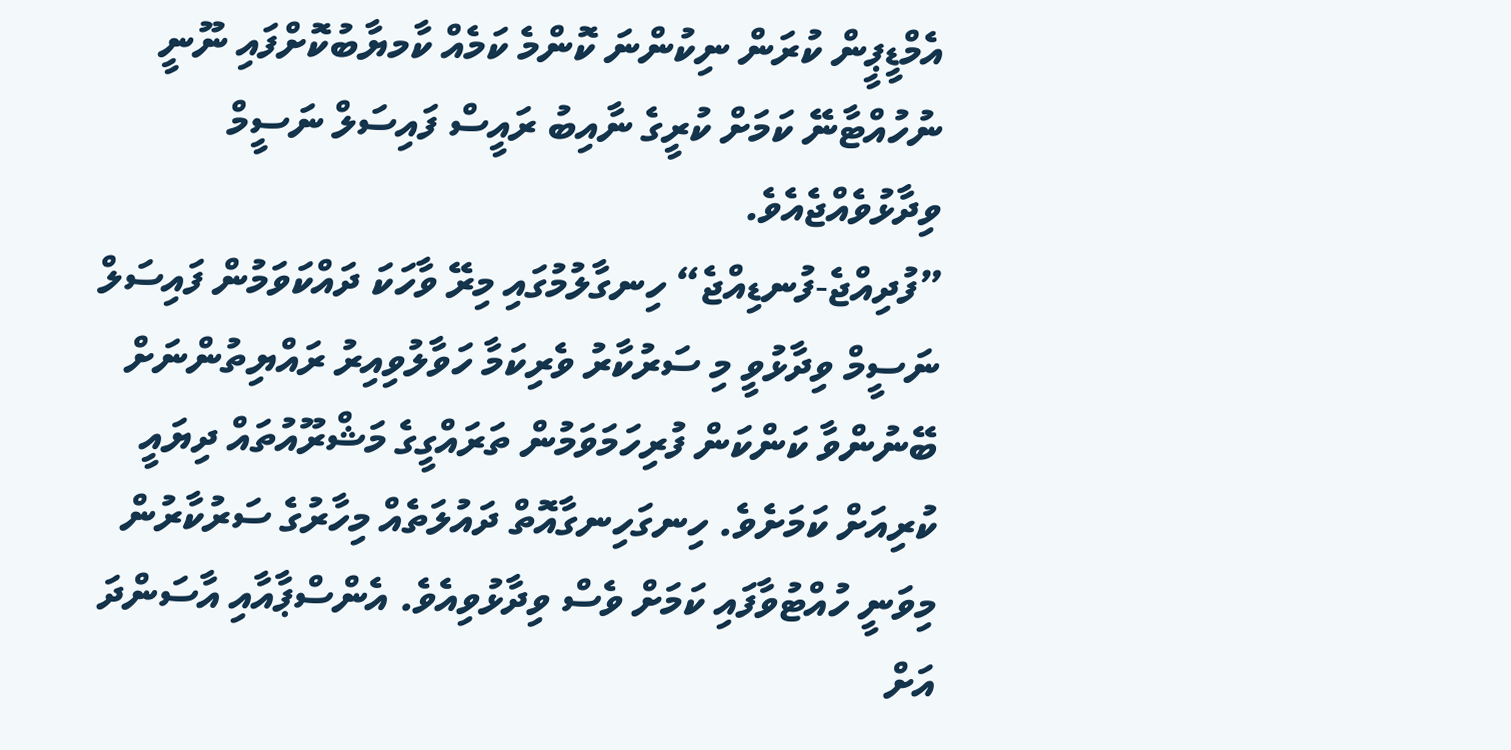އެމްޑީޕީން ކުރަން ނިކުންނަ ކޮންމެ ކަމެއް ކާމޔާބުކޮށްފައި ނޫނީ ނުހުއްޓާނޭ ކަމަށް ކުރީގެ ނާއިބު ރައީސް ފައިސަލް ނަސީމް ވިދާޅުވެއްޖެއެވެ.
”ފުދިއްޖެ-ފުނޑިއްޖެ“ ހިނގާލުމުގައި މިރޭ ވާހަކަ ދައްކަވަމުން ފައިސަލް ނަސީމް ވިދާޅުވީ މި ސަރުކާރު ވެރިކަމާ ހަވާލުވިއިރު ރައްޔިތުންނަށް ބޭނުންވާ ކަންކަން ފުރިހަމަވަމުން ތަރައްގީގެ މަޝްރޫއުތައް ދިޔައީ ކުރިއަށް ކަމަށެވެ. ހިނގަހިނގާއޮތް ދައުލަތެއް މިހާރުގެ ސަރުކާރުން މިވަނީ ހުއްޓުވާފައި ކަމަށް ވެސް ވިދާޅުވިއެވެ. އެންސްޕާއާއި އާސަންދަ އަށް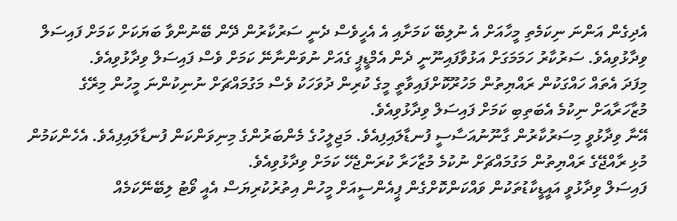އެދިގެން އަންނަ ނިކަމެތި މީހާއަށް އެ ނުލިބޭ ކަމަށާއި އެ އެހީވެސް ދެނީ ސަރުކާރުން ދޭން ބޭނުންވާ ބަޔަކަށް ކަމަށް ފައިސަލް ވިދާޅުވިއެވެ. ސަރުކާރު ހަމަމަގަށް އަޅުވާފައިނޫނީ ދެން އެމްޑީޕީ ގެއަށް ނުވަންނާނޭ ކަމަށް ވެސް ފައިސަލް ވިދާޅުވިއެވެ.
މިފަދަ އެތައް ހައްގަކުން ރައްޔިތުން މަހުރޫކޮށްފައިވާތީ މީގެ ކުރިން ދުވަހަކު ވެސް މަގުމައްޗަށް ނުނިކުންނަ މީހުން މިރޭގެ މުޒާހަރާއަށް ނިކުމެ އެބަތިބި ކަމަށް ފައިސަލް ވިދާޅުވިއެވެ.
އޭނާ ވިދާޅުވީ މިސަރުކާރުން ގާނޫނުއަސާސީ ފުނޑާލައިފިއެވެ. މަޖިލީހުގެ މެންބަރުންގެ މިނިވަންކަން ފުނޑާލައިފިއެވެ. އެހެންކަމުން މުޅި ރާއްޖޭގެ ރައްޔިތުން މަގުމައްޗަށް ނުކުމެ މުޒާހަރާ ކުރަންޖެހޭ ކަމަށް ވިދާޅުވިއެވެ.
ފައިސަލް ވިދާޅުވީ އައީޑީކާޑުތަކުން ވައްކަންކޮށްގެން ޕީއެންސީއަށް މީހުން އިތުރުކުރިޔަސް އެއީ ވޯޓު ލިބޭނޭކަމެއް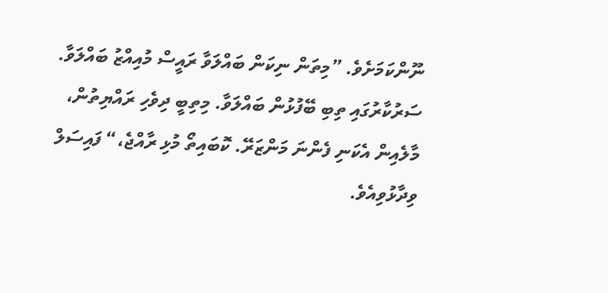ނޫންކަމަށެވެ. ”މިތަން ނިކަން ބައްލަވާ ރައީސް މުއިއްޒު ބައްލަވާ. ސަރުކާރުގައި ތިބި ބޭފުޅުން ބައްލަވާ. މިތިބީ ދިވެހި ރައްޔިތުން، މާލެއިން އެކަނި ފެންނަ މަންޒަރޭ. ކޮބައިތޯ މުޅި ރާއްޖެ،“ ފައިސަލް ވިދާޅުވިއެވެ.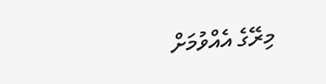މިރޭގެ އެއްވުމަށް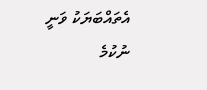އެތައްބަޔަކު ވަނީ ނުކުމެ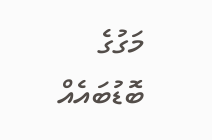މަގުގެ ބޮޑުބައެއް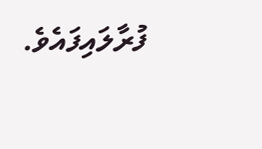ފުރާލައިފައެވެ.